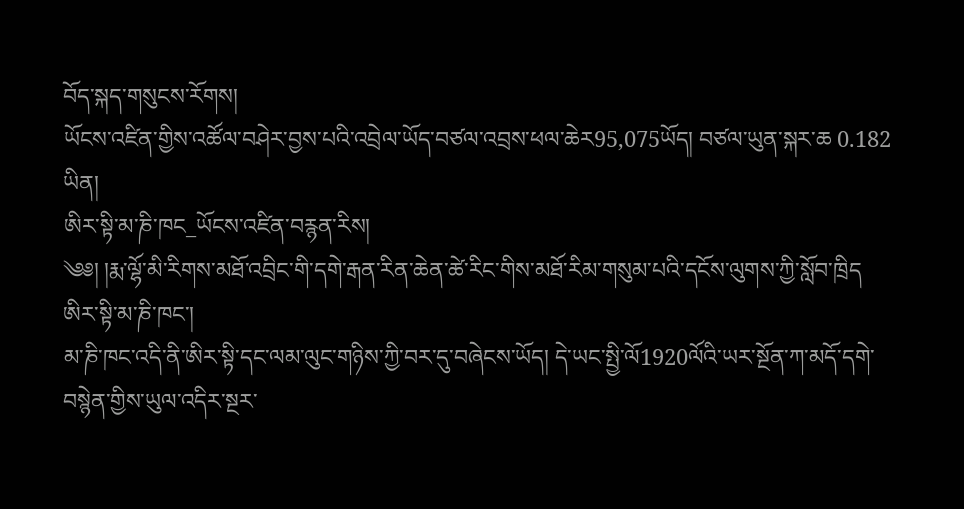བོད་སྐད་གསུངས་རོགས།
ཡོངས་འཛིན་གྱིས་འཚོལ་བཤེར་བྱས་པའི་འབྲེལ་ཡོད་བཙལ་འབྲས་ཕལ་ཆེར95,075ཡོད། བཙལ་ཡུན་སྐར་ཆ 0.182
ཡིན།
ཨིར་སྟི་མ་ཎི་ཁང_ཡོངས་འཛིན་བརྙན་རིས།
༄༅། །རྨ་ལྷོ་མི་རིགས་མཐོ་འབྲིང་གི་དགེ་རྒན་རིན་ཆེན་ཚེ་རིང་གིས་མཐོ་རིམ་གསུམ་པའི་དངོས་ལུགས་ཀྱི་སློབ་ཁྲིད
ཨིར་སྟི་མ་ཎི་ཁང་།
མ་ཎི་ཁང་འདི་ནི་ཨིར་སྟི་དང་ལམ་ལུང་གཉིས་ཀྱི་བར་དུ་བཞེངས་ཡོད། དེ་ཡང་སྤྱི་ལོ1920ལོའི་ཡར་སྔོན་ཀ་མདོ་དགེ་བསྙེན་གྱིས་ཡུལ་འདིར་སྔར་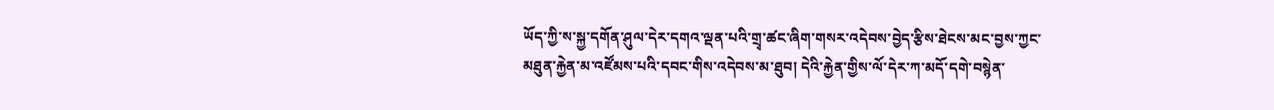ཡོད་ཀྱི་ས་སྐྱ་དགོན་ཤུལ་དེར་དགའ་ལྡན་པའི་གྲྭ་ཚང་ཞིག་གསར་འདེབས་བྱེད་རྩིས་ཐེངས་མང་བྱས་ཀྱང་མཐུན་རྐྱེན་མ་འཛོམས་པའི་དབང་གིས་འདེབས་མ་ཐུབ། དེའི་རྐྱེན་གྱིས་ལོ་དེར་ཀ་མདོ་དགེ་བསྙེན་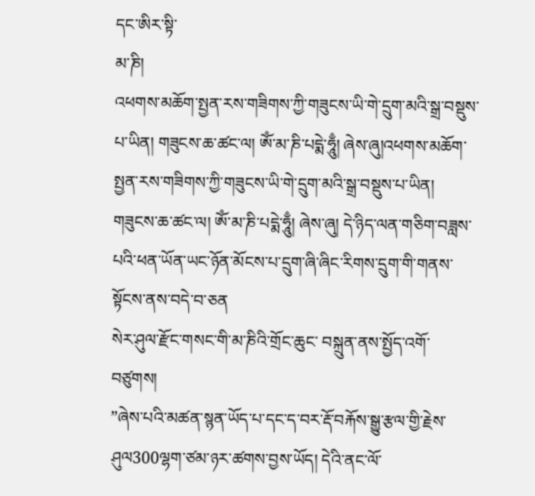དང་ཨིར་སྟི་
མ་ཎི།
འཕགས་མཆོག་སྤྱན་རས་གཟིགས་ཀྱི་གཟུངས་ཡི་གེ་དྲུག་མའི་སྒྲ་བསྡུས་པ་ཡིན། གཟུངས་ཆ་ཚང་ལ། ཨོཾ་མ་ཎི་པདྨེ་ཧཱུྃ། ཞེས་ཞུ།འཕགས་མཆོག་སྤྱན་རས་གཟིགས་ཀྱི་གཟུངས་ཡི་གེ་དྲུག་མའི་སྒྲ་བསྡུས་པ་ཡིན། གཟུངས་ཆ་ཚང་ལ། ཨོཾ་མ་ཎི་པདྨེ་ཧཱུྃ། ཞེས་ཞུ། དེ་ཉིད་ལན་གཅིག་བཟླས་པའི་ཕན་ཡོན་ཡང་ཉོན་མོངས་པ་དྲུག་ཞི་ཞིང་རིགས་དྲུག་གི་གནས་སྟོངས་ནས་བདེ་བ་ཅན
སེར་ཤུལ་རྫོང་གསང་གི་མ་ཎིའི་གྲོང་ཆུང་ བསྐྲུན་ནས་སྤྱོད་འགོ་བཙུགས།
”ཞེས་པའི་མཚན་སྙན་ཡོད་པ་དང་ད་བར་རྡོ་བརྐོས་སྒྱུ་རྩལ་གྱི་རྗེས་ཤུལ300ལྷག་ཙམ་ཉར་ཚགས་བྱས་ཡོད། དེའི་ནང་ལོ་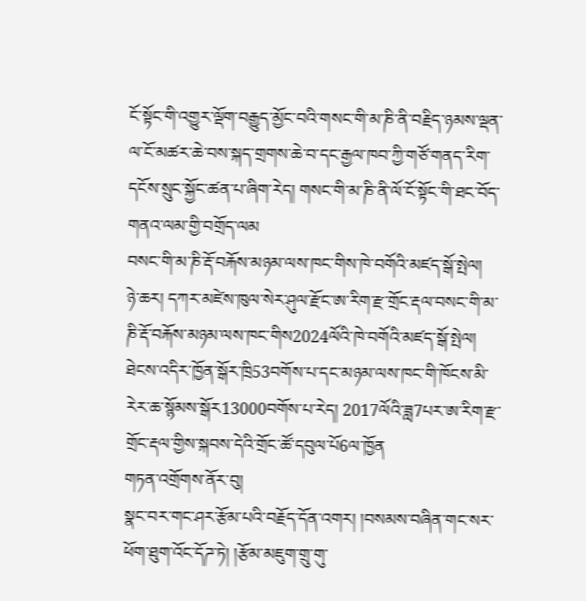ངོ་སྟོང་གི་འགྱུར་ལྡོག་བརྒྱུད་མྱོང་བའི་གསང་གི་མ་ཎི་ནི་བརྗིད་ཉམས་ལྡན་ལ་ངོ་མཚར་ཆེ་བས་སྐད་གྲགས་ཆེ་བ་དང་རྒྱལ་ཁབ་ཀྱི་གཙོ་གནད་རིག་དངོས་སྲུང་སྐྱོང་ཚན་པ་ཞིག་རེད། གསང་གི་མ་ཎི་ནི་ལོ་ངོ་སྟོང་གི་ཐང་བོད་གནའ་ལམ་གྱི་བགྲོད་ལམ
བསང་གི་མ་ཎི་རྡོ་བརྐོས་མཉམ་ལས་ཁང་གིས་ཁེ་བགོའི་མཛད་སྒོ་སྤེལ།
ཉེ་ཆར། དཀར་མཛེས་ཁུལ་སེར་ཤུལ་རྫོང་ཨ་རིག་རྫ་གྲོང་རྡལ་བསང་གི་མ་ཎི་རྡོ་བརྐོས་མཉམ་ལས་ཁང་གིས2024ལོའི་ཁེ་བགོའི་མཛད་སྒོ་སྤེལ། ཐེངས་འདིར་ཁྱོན་སྒོར་ཁྲི53བགོས་པ་དང་མཉམ་ལས་ཁང་གི་ཁོངས་མི་རེར་ཆ་སྙོམས་སྒོར13000བགོས་པ་རེད། 2017ལོའི་ཟླ7པར་ཨ་རིག་རྫ་གྲོང་རྡལ་གྱིས་སྐབས་དེའི་གྲོང་ཚོ་དབུལ་པོ6ལ་ཁྱོན
གཏན་འགྲོགས་ནོར་བུ།
སྣང་བར་གང་ཤར་རྩོམ་པའི་བརྗོད་དོན་འགར། །བསམས་བཞིན་གང་སར་ཕོག་ཐུག་འོང་དོཌ་ཏེ། །རྩོམ་མཇུག་གྲུ་གུ་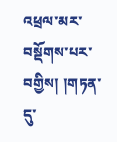འཕྲལ་མར་བསྡོགས་པར་བགྱིས། །གཏན་དུ་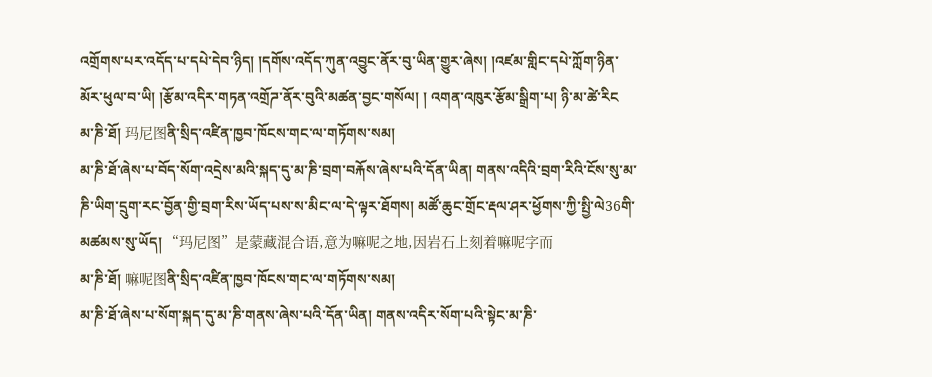འགྲོགས་པར་འདོད་པ་དཔེ་དེབ་ཉིད། །དགོས་འདོད་ཀུན་འབྱུང་ནོར་བུ་ཡིན་གྱུར་ཞེས། །འཛམ་གླིང་དཔེ་ཀློག་ཉིན་མོར་ཕུལ་བ་ཡི། །རྩོམ་འདིར་གཏན་འགྲོཌ་ནོར་བུའི་མཚན་བྱང་གསོལ། ། འགན་འཁུར་རྩོམ་སྒྲིག་པ། ཉི་མ་ཚེ་རིང
མ་ཎི་ཐོ། 玛尼图ནི་སྲིད་འཛིན་ཁྱབ་ཁོངས་གང་ལ་གཏོགས་སམ།
མ་ཎི་ཐོ་ཞེས་པ་བོད་སོག་འདྲེས་མའི་སྐད་དུ་མ་ཎི་བྲག་བརྐོས་ཞེས་པའི་དོན་ཡིན། གནས་འདིའི་བྲག་རིའི་ངོས་སུ་མ་ཎི་ཡིག་དྲུག་རང་བྱོན་གྱི་བྲག་རིས་ཡོད་པས་ས་མིང་ལ་དེ་ལྟར་ཐོགས། མཚོ་ཆུང་གྲོང་རྡལ་ཤར་ཕྱོགས་ཀྱི་སྤྱི་ལེ36གི་མཚམས་སུ་ཡོད། “玛尼图”是蒙藏混合语,意为嘛呢之地,因岩石上刻着嘛呢字而
མ་ཎི་ཐོ། 嘛呢图ནི་སྲིད་འཛིན་ཁྱབ་ཁོངས་གང་ལ་གཏོགས་སམ།
མ་ཎི་ཐོ་ཞེས་པ་སོག་སྐད་དུ་མ་ཎི་གནས་ཞེས་པའི་དོན་ཡིན། གནས་འདིར་སོག་པའི་སྟེང་མ་ཎི་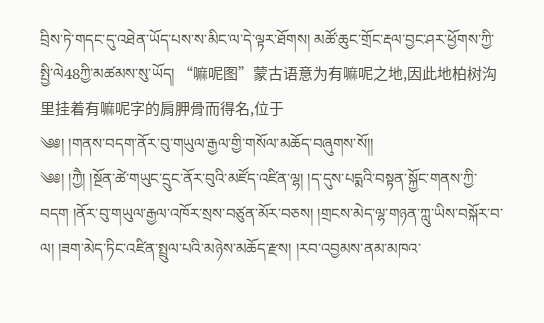བྲིས་ཏེ་གདང་དུ་འཐེན་ཡོད་པས་ས་མིང་ལ་དེ་ལྟར་ཐོགས། མཚོ་ཆུང་གྲོང་རྡལ་བྱང་ཤར་ཕྱོགས་ཀྱི་སྤྱི་ལེ48ཀྱི་མཚམས་སུ་ཡོད། “嘛呢图”蒙古语意为有嘛呢之地,因此地柏树沟里挂着有嘛呢字的肩胛骨而得名,位于
༄༅། །གནས་བདག་ནོར་བུ་གཡུལ་རྒྱལ་གྱི་གསོལ་མཆོད་བཞུགས་སོ།།
༄༅། །ཀྱཻ། །སྔོན་ཚེ་གཡུང་དྲུང་ནོར་བུའི་མཛོད་འཛིན་ལྷ། །ད་དུས་པདྨའི་བསྟན་སྐྱོང་གནས་ཀྱི་བདག །ནོར་བུ་གཡུལ་རྒྱལ་འཁོར་སྲས་བཙུན་མོར་བཅས། །གྲངས་མེད་ལྷ་གཉན་ཀླུ་ཡིས་བསྐོར་བ་ལ། །ཟག་མེད་ཏིང་འཛིན་སྤྲུལ་པའི་མཉེས་མཆོད་རྫས། །རབ་འབྱམས་ནམ་མཁའ་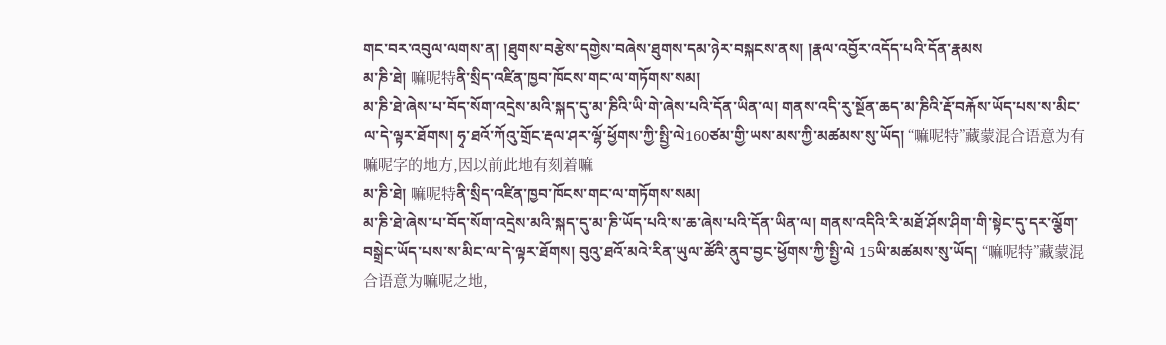གང་བར་འབུལ་ལགས་ན། །ཐུགས་བརྩེས་དགྱེས་བཞེས་ཐུགས་དམ་ཉེར་བསྐངས་ནས། །རྣལ་འབྱོར་འདོད་པའི་དོན་རྣམས
མ་ཎི་ཐེ། 嘛呢特ནི་སྲིད་འཛིན་ཁྱབ་ཁོངས་གང་ལ་གཏོགས་སམ།
མ་ཎི་ཐེ་ཞེས་པ་བོད་སོག་འདྲེས་མའི་སྐད་དུ་མ་ཎིའི་ཡི་གེ་ཞེས་པའི་དོན་ཡིན་ལ། གནས་འདི་རུ་སྔོན་ཆད་མ་ཎིའི་རྡོ་བརྐོས་ཡོད་པས་ས་མིང་ལ་དེ་ལྟར་ཐོགས། ཧྭ་ཐའོ་ཀོའུ་གྲོང་རྡལ་ཤར་ལྷོ་ཕྱོགས་ཀྱི་སྤྱི་ལེ160ཙམ་གྱི་ཡས་མས་ཀྱི་མཚམས་སུ་ཡོད། “嘛呢特”藏蒙混合语意为有嘛呢字的地方,因以前此地有刻着嘛
མ་ཎི་ཐེ། 嘛呢特ནི་སྲིད་འཛིན་ཁྱབ་ཁོངས་གང་ལ་གཏོགས་སམ།
མ་ཎི་ཐེ་ཞེས་པ་བོད་སོག་འདྲེས་མའི་སྐད་དུ་མ་ཎི་ཡོད་པའི་ས་ཆ་ཞེས་པའི་དོན་ཡིན་ལ། གནས་འདིའི་རི་མཐོ་ཤོས་ཤིག་གི་སྟེང་དུ་དར་ལྕོག་བསྒྲེང་ཡོད་པས་ས་མིང་ལ་དེ་ལྟར་ཐོགས། བུའུ་ཐའོ་མའེ་རིན་ཡུལ་ཚོའི་ནུབ་བྱང་ཕྱོགས་ཀྱི་སྤྱི་ལེ 15ཡི་མཚམས་སུ་ཡོད། “嘛呢特”藏蒙混合语意为嘛呢之地,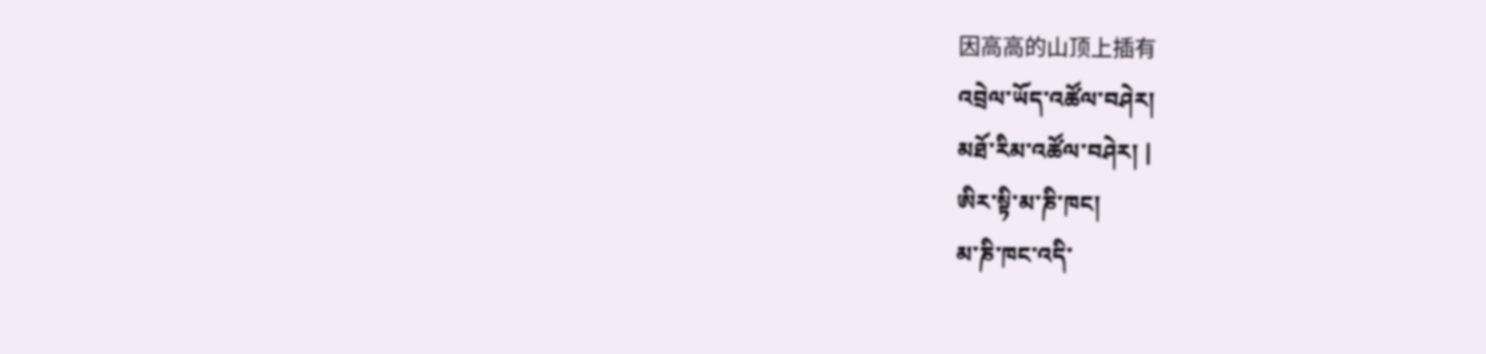因高高的山顶上插有
འབྲེལ་ཡོད་འཚོལ་བཤེར།
མཐོ་རིམ་འཚོལ་བཤེར། |
ཨིར་སྟི་མ་ཎི་ཁང།
མ་ཎི་ཁང་འདི་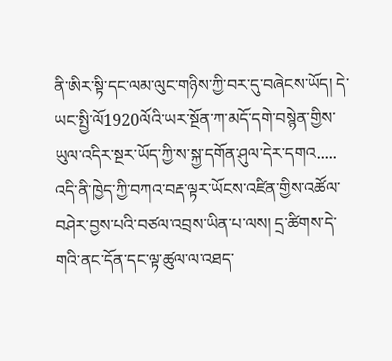ནི་ཨིར་སྟི་དང་ལམ་ལུང་གཉིས་ཀྱི་བར་དུ་བཞེངས་ཡོད། དེ་ཡང་སྤྱི་ལོ1920ལོའི་ཡར་སྔོན་ཀ་མདོ་དགེ་བསྙེན་གྱིས་ཡུལ་འདིར་སྔར་ཡོད་ཀྱི་ས་སྐྱ་དགོན་ཤུལ་དེར་དགའ.....
འདི་ནི་ཁྱེད་ཀྱི་བཀའ་བརྡ་ལྟར་ཡོངས་འཛིན་གྱིས་འཚོལ་བཤེར་བྱས་པའི་བཙལ་འབྲས་ཡིན་པ་ལས། དྲ་ཚིགས་དེ་གའི་ནང་དོན་དང་ལྟ་ཚུལ་ལ་འཐད་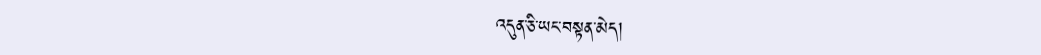འདུན་ཅི་ཡང་བསྟན་མེད།